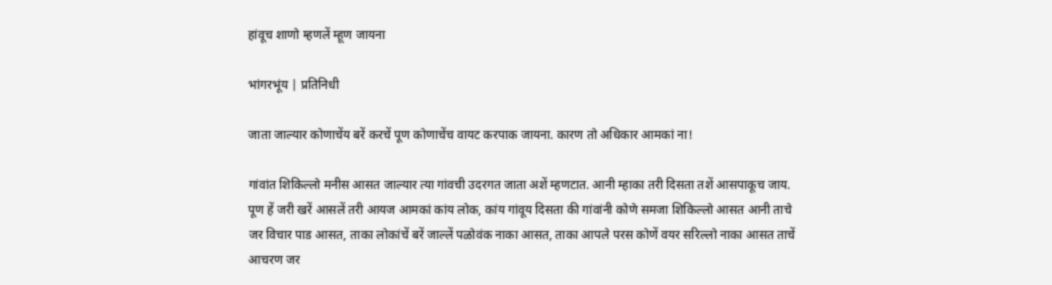हांवूच शाणो म्हणलें म्हूण जायना

भांगरभूंय | प्रतिनिधी

जाता जाल्यार कोणाचेंय बरें करचें पूण कोणाचेंच वायट करपाक जायना. कारण तो अधिकार आमकां ना!

गांवांत शिकिल्लो मनीस आसत जाल्यार त्या गांवची उदरगत जाता अशें म्हणटात. आनी म्हाका तरी दिसता तशें आसपाकूच जाय. पूण हें जरी खरें आसलें तरी आयज आमकां कांय लोक, कांय गांवूय दिसता की गांवांनी कोणे समजा शिकिल्लो आसत आनी ताचे जर विचार पाड आसत, ताका लोकांचें बरें जाल्लें पळोवंक नाका आसत, ताका आपले परस कोणें वयर सरिल्लो नाका आसत ताचें आचरण जर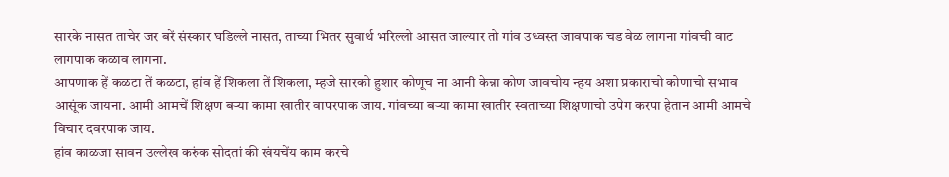सारके नासत ताचेर जर बरें संस्कार घडिल्ले नासत, ताच्या भितर सुवार्थ भरिल्लो आसत जाल्यार तो गांव उध्वस्त जावपाक चड वेळ लागना गांवची वाट लागपाक कळाव लागना.
आपणाक हें कळटा तें कळटा, हांव हें शिकला तें शिकला, म्हजे सारको हुशार कोणूच ना आनी केन्ना कोण जावचोय न्हय अशा प्रकाराचो कोणाचो सभाव आसूंक जायना. आमी आमचें शिक्षण बऱ्या कामा खातीर वापरपाक जाय. गांवच्या बऱ्या कामा खातीर स्वताच्या शिक्षणाचो उपेग करपा हेतान आमी आमचे विचार दवरपाक जाय.
हांव काळजा सावन उल्लेख करुंक सोदतां की खंयचेंय काम करचे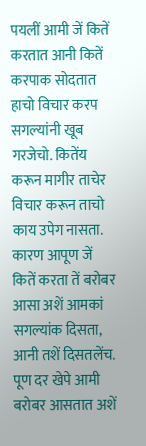पयलीं आमी जें कितें करतात आनी कितें करपाक सोदतात हाचो विचार करप सगल्यांनी खूब गरजेचो. कितेंय करून मागीर ताचेर विचार करून ताचो काय उपेग नासता. कारण आपूण जें कितें करता तें बरोबर आसा अशें आमकां सगल्यांक दिसता, आनी तशें दिसतलेंच. पूण दर खेपे आमी बरोबर आसतात अशें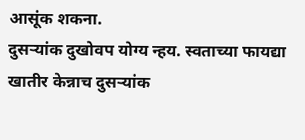आसूंक शकना.
दुसऱ्यांक दुखोवप योग्य न्हय. स्वताच्या फायद्या खातीर केन्नाच दुसऱ्यांक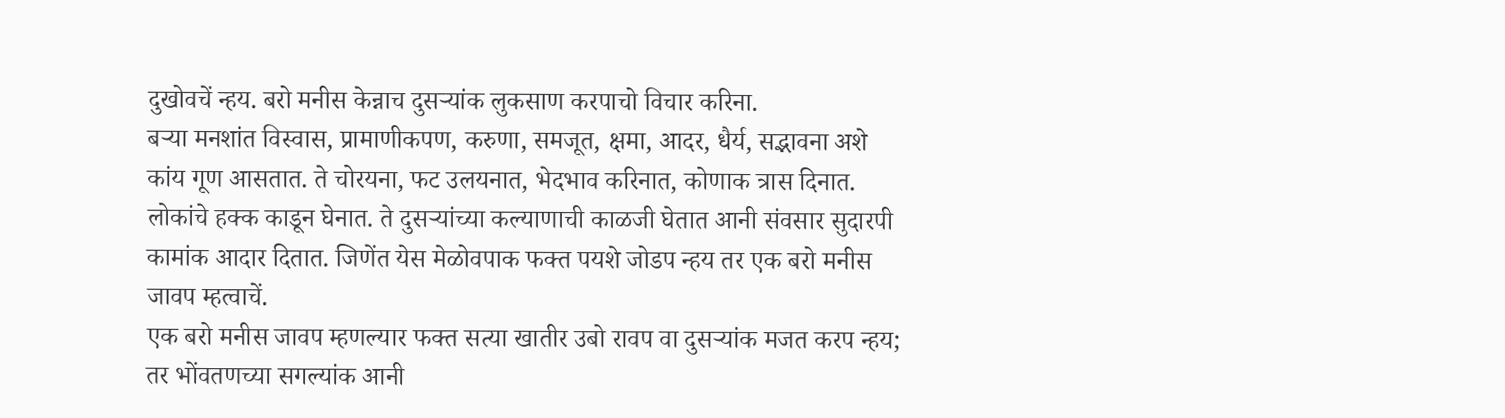दुखोवचें न्हय. बरो मनीस केन्नाच दुसऱ्यांक लुकसाण करपाचो विचार करिना.
बऱ्या मनशांत विस्वास, प्रामाणीकपण, करुणा, समजूत, क्षमा, आदर, धैर्य, सद्भावना अशे कांय गूण आसतात. ते चोरयना, फट उलयनात, भेदभाव करिनात, कोणाक त्रास दिनात. लोकांचे हक्क काडून घेनात. ते दुसऱ्यांच्या कल्याणाची काळजी घेतात आनी संवसार सुदारपी कामांक आदार दितात. जिणेंत येस मेळोवपाक फक्त पयशे जोडप न्हय तर एक बरो मनीस जावप म्हत्वाचें.
एक बरो मनीस जावप म्हणल्यार फक्त सत्या खातीर उबो रावप वा दुसऱ्यांक मजत करप न्हय; तर भोंवतणच्या सगल्यांक आनी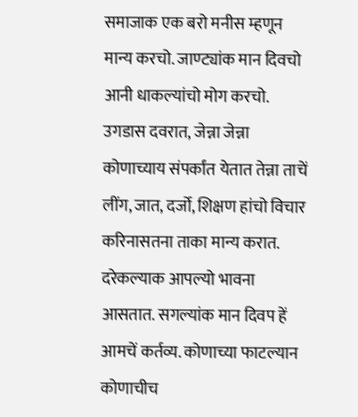समाजाक एक बरो मनीस म्हणून मान्य करचो. जाण्ट्यांक मान दिवचो आनी धाकल्यांचो मोग करचो. उगडास दवरात, जेन्ना जेन्ना कोणाच्याय संपर्कांत येतात तेन्ना ताचें लींग, जात, दर्जो, शिक्षण हांचो विचार करिनासतना ताका मान्य करात. दरेकल्याक आपल्यो भावना आसतात. सगल्यांक मान दिवप हें आमचें कर्तव्य. कोणाच्या फाटल्यान कोणाचीच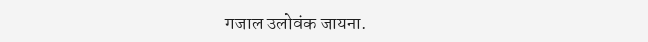गजाल उलोवंक जायना.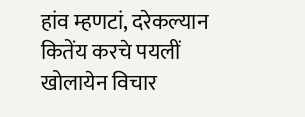हांव म्हणटां, दरेकल्यान कितेंय करचे पयलीं खोलायेन विचार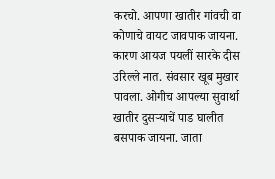करचो. आपणा खातीर गांवची वा कोणाचे वायट जावपाक जायना. कारण आयज पयलीं सारके दीस उरिल्ले नात. संवसार खूब मुखार पावला. ओगीच आपल्या सुवार्था खातीर दुसऱ्याचें पाड घालीत बसपाक जायना. जाता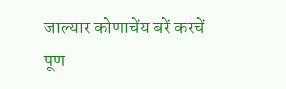जाल्यार कोणाचेंय बरें करचें पूण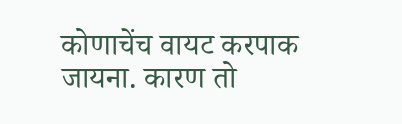कोणाचेंच वायट करपाक जायना. कारण तो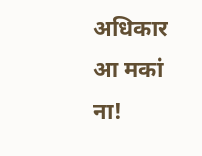अधिकार आ मकां ना!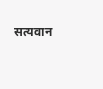सत्यवान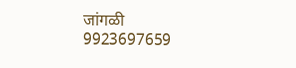जांगळी
9923697659